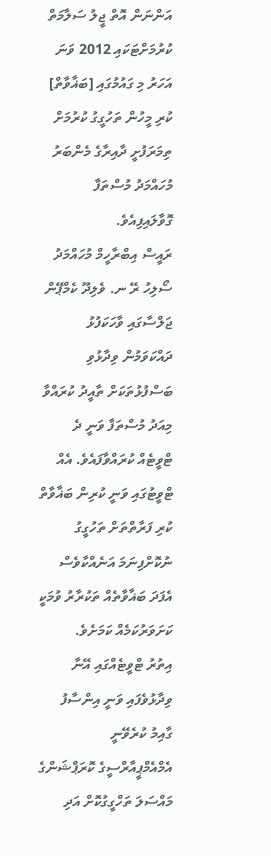އަންނަން އޮތް ޖީލު ސަލާމަތް ކުރުމަށްޓަކައި 2012 ވަނަ އަހަރު މި ގައުމުގައި [ބަޣާވާތް] ކުރި މީހުން ތަހުގީގު ކުރުމަށް ތިމަރަފުށީ ދާއިރާގެ މެންބަރު މުހައްމަދު މުސްތަފާ ގޮވާލައިފިއެވެ.
ރައީސް އިބްރާހީމް މުހައްމަދު ސޯލިހު ރޭ ނ. ވެލިދޫ ކެމްޕޭން ޖަލްސާގައި ވާހަކަފުޅު ދައްކަވަމުން ވިދާޅުވި ބަސްފުޅުތަކަށް ތާއީދު ކުރައްވާ މިއަދު މުސްތަފާ ވަނީ ދެ ޓްވީޓެއް ކުރައްވާފައެވެ. އެއް ޓްވީޓުގައި ވަނީ ކުރިން ބަޣާވާތް ކުރި ފަރާތްތަށް ތަހުގީގު ނުކޮށްފިނަމަ އަނެއްކާވެސް އެފަދަ ބަޣާވާތެއް ތަކުރާރު ވުމަކީ ކަށަވަރުކަމެއް ކަމަށެވެ.
އިތުރު ޓްވީޓެއްގައި އޭނާ ވިދާޅުވެފައި ވަނީ އިންސާފު ގާއިމު ކުރެވޭނީ އެމްއެމްޕީއާރްސީގެ ކޮރަޕްޝަންގެ މައްސަލަ ތަހްގީގުކޮށް އަދި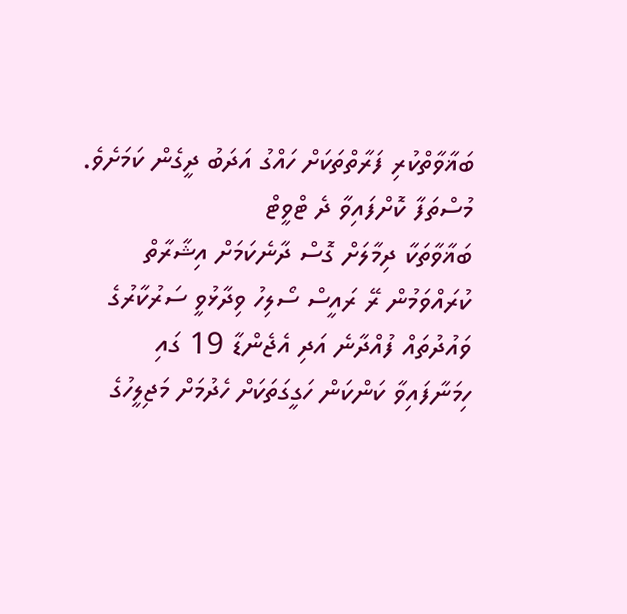ބަޣާވާތްކުރި ފަރާތްތަކަށް ހައްގު އަދަބު ދީގެން ކަމަށެވެ.
މުސްތަފާ ކޮށްފައިވާ ދެ ޓްވީޓް
ބަޣާވާތަކާ ދިމާލަށް ގޮސް ދާނެކަމަށް އިޝާރާތް ކުރައްވަމުން ރޭ ރައީސް ސޯލިހު ވިދާޅުވީ ސަރުކާރުގެ ވައުދުތައް ފުއްދާނެ އަދި އެޖެންޑާ 19 ގައި ހިމަނާފައިވާ ކަންކަން ހަގީގަތަކަށް ހެދުމަށް މަޖިލީހުގެ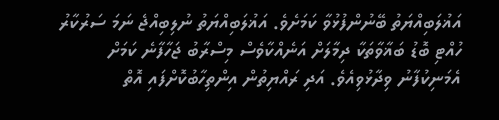އަޣުލަބިއްޔަތު ބޭނުންފުޅުވާ ކަމަށެވެ. އަޣުލަބިއްޔަތު ނުލިބިއްޖެ ނަމަ ސަރުކާރު ހުއްޓި ބޮޑު ބަޣާވާތަކާ ދިމާލަށް އަނެއްކާވެސް މިސްރާބު ޖަހާފާނެ ކަމަށް އެމަނިކުފާނު ވިދާޅުވިއެވެ. އަދި ރައްޔިތުން އިންތިހާބުކޮށްފައި އޮތް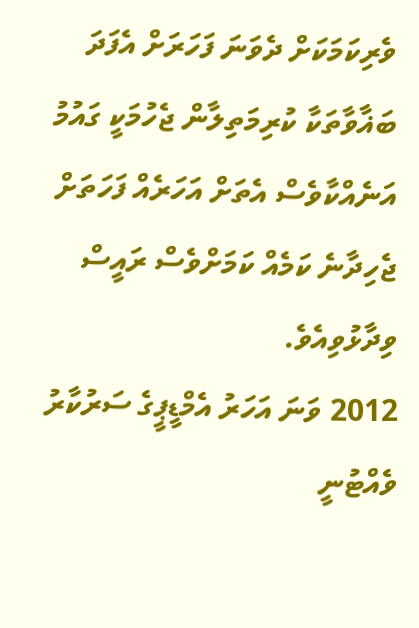ވެރިކަމަކަށް ދެވަނަ ފަހަރަށް އެފަދަ ބަޣާވާތަކާ ކުރިމަތިލާން ޖެހުމަކީ ގައުމު އަނެއްކާވެސް އެތަށް އަހަރެއް ފަހަތަށް ޖެހިދާނެ ކަމެއް ކަމަށްވެސް ރައީސް ވިދާޅުވިއެވެ.
2012 ވަނަ އަހަރު އެމްޑީޕީގެ ސަރުކާރު ވެއްޓުނީ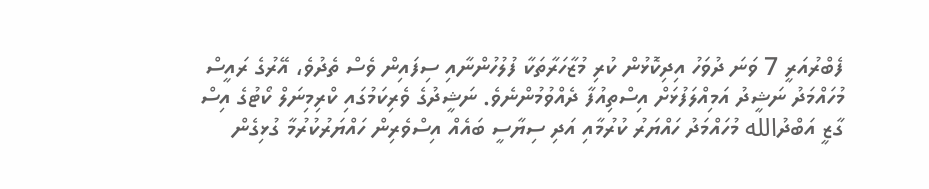ފެބްރުއަރީ 7 ވަނަ ދުވަހު އިދިކޮޅުން ކުރި މުޒާހަރާތަކާ ފުލުހުންނާއި ސިފައިން ވެސް ތެދުވެ، އޭރުގެ ރައީސް މުހައްމަދު ނަޝީދު އަމިއްލަފުޅަށް އިސްތިއުފާ ދެއްވުމުންނެވެ. ނަޝީދުގެ ވެރިކަމުގައި ކްރިމިނަލް ކޯޓުގެ އިސް ގާޒީ އަބްދުالله މުހައްމަދު ހައްޔަރު ކުރުމާއި އަދި ސިޔާސީ ބައެއް އިސްވެރިން ހައްޔަރުކުރުމާ ގުޅިގެން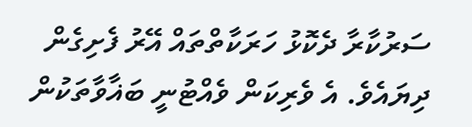ސަރުކާރާ ދެކޮޅު ހަރަކާތްތައް އޭރު ފެށިގެން ދިޔައެވެ. އެ ވެރިކަން ވެއްޓުނީ ބަޣާވާތަކުން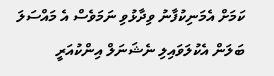ކަމަށް އެމަނިކުފާނު ވިދާޅުވި ނަމަވެސް އެ މައްސަލަ ބަލަން އެކުލަވައިލި ނެޝަނަލް އިންކުއަރީ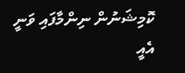ކޮމިޝަނުން ނިންމާފައި ވަނީ އެއީ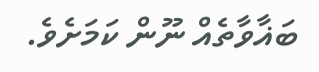ބަޣާވާތެއް ނޫން ކަމަށެވެ.